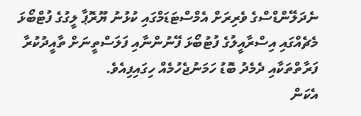ނެދަލޭންޑްސްގެ ވެރިރަށް އެމްސްޓަޑަމްގައި ކުޅުނު ޔޫރޮޕާ ލީގުގެ ފުޓްބޯޅަ މެޗެއްގައި އިސްރާއީލުގެ ފުޓުބޯޅަ ފޭނުންނާއި ފަލަސްތީނަށް ތާއީދުކުރާ ފަރާތްތަކާއި ދެމެދު ބޮޑު ހަމަނުޖެހުމެއް ހިގައިފިއެވެ.
އެކަން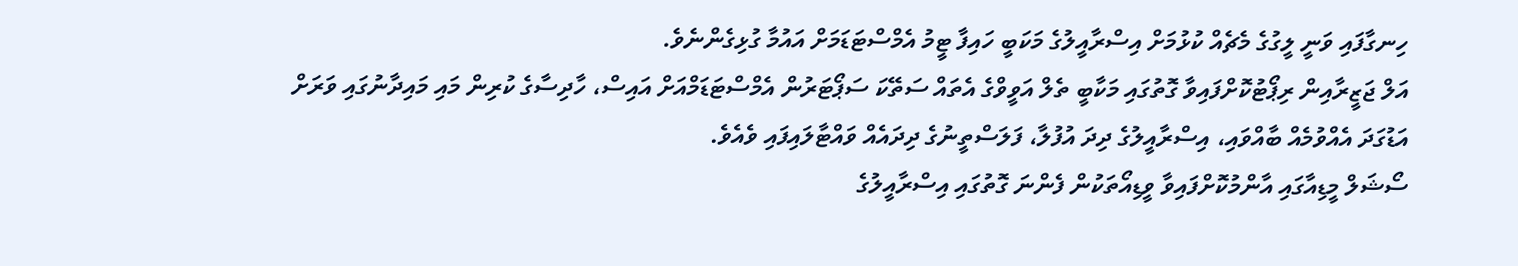ހިނގާފައި ވަނީ ލީގުގެ މެޗެއް ކުޅުމަށް އިސްރާއީލުގެ މަކަބީ ހައިފާ ޓީމު އެމްސްޓަޑަމަށް އައުމާ ގުޅިގެންނެވެ.
އަލް ޖަޒީރާއިން ރިޕޯޓުކޮށްފައިވާ ގޮތުގައި މަކާބީ ތެލް އަވީވްގެ އެތައް ސަތޭކަ ސަޕޯޓަރުން އެމްސްޓަޑަމްއަށް އައިސް، ހާދިސާގެ ކުރިން މައި މައިދާނުގައި ވަރަށް އަޑުގަދަ އެއްވުމެއް ބާއްވައި، އިސްރާއީލުގެ ދިދަ އުފުލާ، ފަލަސްތީނުގެ ދިދައެއް ވައްޓާލައިފައި ވެއެވެ.
ސޯޝަލް މީޑިއާގައި އާންމުކޮށްފައިވާ ވީޑިއޯތަކުން ފެންނަ ގޮތުގައި އިސްރާއީލުގެ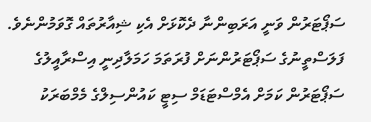ސަޕޯޓަރުން ވަނީ އަރަބިންނާ ދެކޮޅަށް އެކި ޝިއާރުތައް ގޮވަމުންނެވެ.
ފަލަސްތީނުގެ ސަޕޯޓަރުންނަށް ފުރަތަމަ ހަމަލާދިނީ އިސްރާއީލުގެ ސަޕޯޓަރުން ކަމަށް އެމްސްޓަޑަމް ސިޓީ ކައުންސިލްގެ މެމްބަރަކު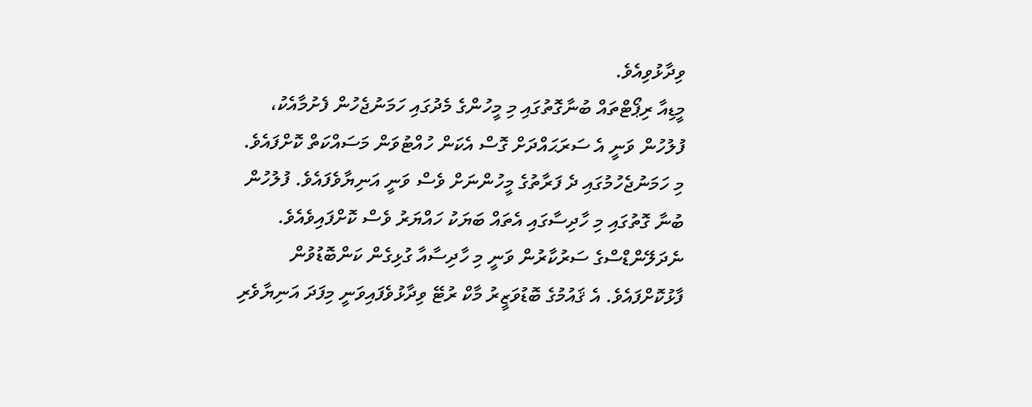ވިދާޅުވިއެވެ.
މީޑިއާ ރިޕޯޓްތައް ބުނާގޮތުގައި މި މީހުންގެ މެދުގައި ހަމަނުޖެހުން ފެށުމާއެކު، ފުލުހުން ވަނީ އެ ސަރަޙައްދަށް ގޮސް އެކަން ހުއްޓުވަން މަސައްކަތް ކޮށްފައެވެ. މި ހަމަނުޖެހުމުގައި ދެ ފަރާތުގެ މީހުންނަށް ވެސް ވަނީ އަނިޔާވެފައެވެ. ފުލުހުން ބުނާ ގޮތުގައި މި ހާދިސާގައި އެތައް ބަޔަކު ހައްޔަރު ވެސް ކޮށްފައިވެއެވެ.
ނެދަލޭންޑްސްގެ ސަރުކާރުން ވަނީ މި ހާދިސާއާ ގުޅިގެން ކަންބޮޑުވުން ފާޅުކޮށްފައެވެ. އެ ޤައުމުގެ ބޮޑުވަޒީރު މާކް ރުޓޭ ވިދާޅުވެފައިވަނީ މިފަދަ އަނިޔާވެރި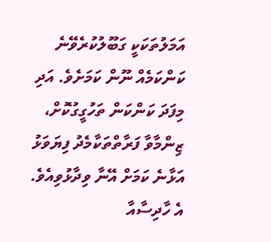އަމަލުތަކަކީ ގަބޫލުކުރެވޭނެ ކަންކަމެއް ނޫން ކަމަށެވެ. އަދި މިފަދަ ކަންކަން ތަހުގީގުކޮށް، ޒިންމާވާ ފަރާތްތަކާމެދު ފިޔަވަޅު އަޅާނެ ކަމަށް އޭނާ ވިދާޅުވިއެވެ.
އެ ހާދިސާއާ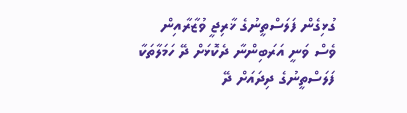ގުޅިގެން ފަލަސްތީނުގެ ޚާރިޖީ ވުޒާރާއިން ވެސް ވަނީ އަރަބިންނާ ދެކޮޅަށް ދޭ ހަމަލާތަކާ ފަލަސްތީނުގެ ދިދައަށް ދޭ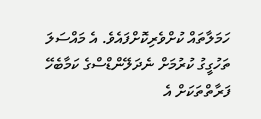ހަމަލާތައް ކުށްވެރިކޮށްފައެވެ. އެ މައްސަލަ ތަހުގީގު ކުރުމަށް ނެދަލޭންޑްސްގެ ކަމާބެހޭ ފަރާތްތަކަށް އެ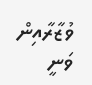ވުޒާރާއިން ވަނީ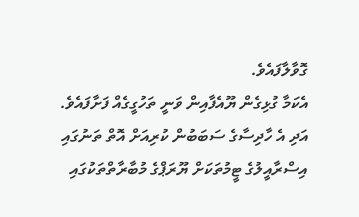ގޮވާލާފައެވެ.
އެކަމާ ގުޅިގެން ޔޫއެފާއިން ވަނީ ތަހުގީގެއް ފަށާފައެވެ. އަދި އެ ހާދިސާގެ ސަބަބުން ކުރިއަށް އޮތް ތަނުގައި އިސްރާއީލުގެ ޓީމުތަކަށް ޔޫރަޕްގެ މުބާރާތްތަކުގައި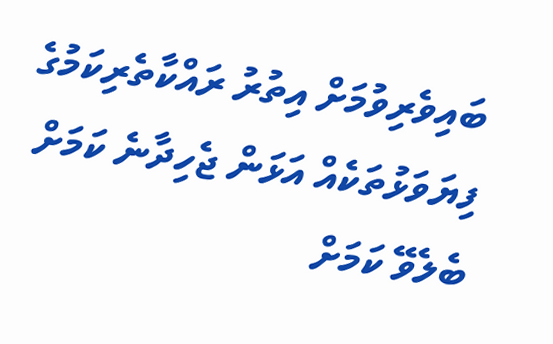ބައިވެރިވުމަށް އިތުރު ރައްކާތެރިކަމުގެ ފިޔަވަޅުތަކެއް އަޅަން ޖެހިދާނެ ކަމަށް ބެލެވޭ ކަމަށް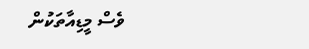ވެސް މީޑިއާތަކުން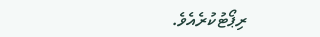ރިޕޯޓުކުރެއެވެ.